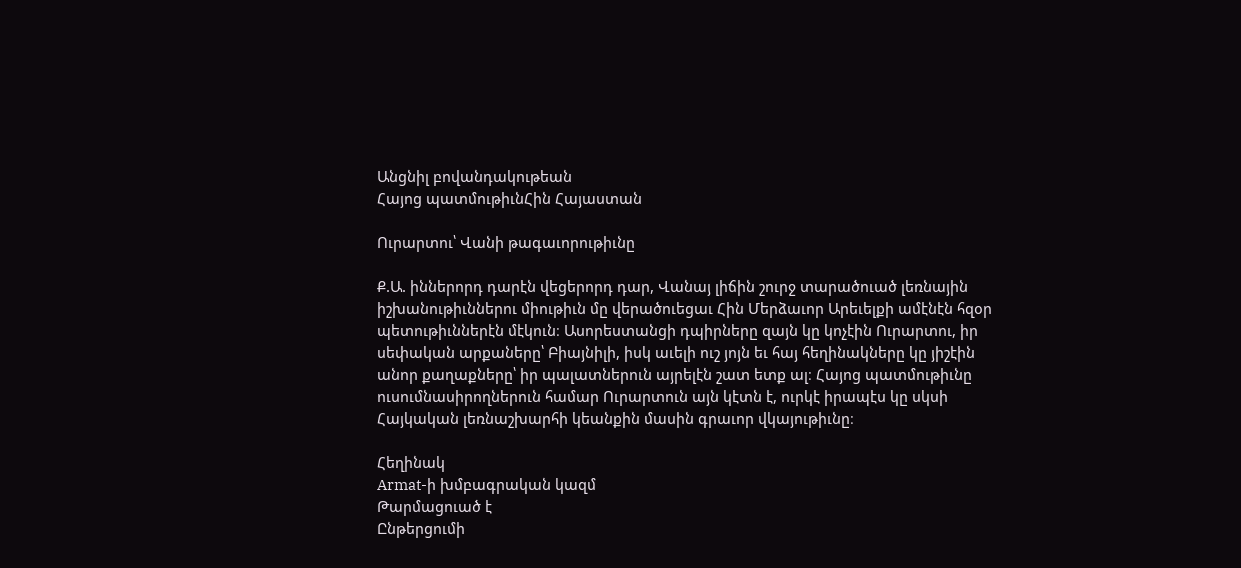Անցնիլ բովանդակութեան
Հայոց պատմութիւնՀին Հայաստան

Ուրարտու՝ Վանի թագաւորութիւնը

Ք.Ա. իններորդ դարէն վեցերորդ դար, Վանայ լիճին շուրջ տարածուած լեռնային իշխանութիւններու միութիւն մը վերածուեցաւ Հին Մերձաւոր Արեւելքի ամէնէն հզօր պետութիւններէն մէկուն։ Ասորեստանցի դպիրները զայն կը կոչէին Ուրարտու, իր սեփական արքաները՝ Բիայնիլի, իսկ աւելի ուշ յոյն եւ հայ հեղինակները կը յիշէին անոր քաղաքները՝ իր պալատներուն այրելէն շատ ետք ալ։ Հայոց պատմութիւնը ուսումնասիրողներուն համար Ուրարտուն այն կէտն է, ուրկէ իրապէս կը սկսի Հայկական լեռնաշխարհի կեանքին մասին գրաւոր վկայութիւնը։

Հեղինակ
Armat-ի խմբագրական կազմ
Թարմացուած է
Ընթերցումի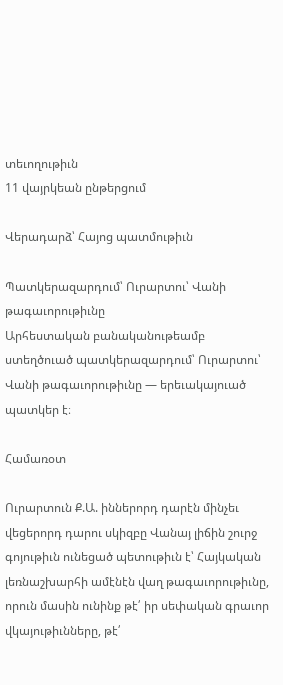տեւողութիւն
11 վայրկեան ընթերցում

Վերադարձ՝ Հայոց պատմութիւն

Պատկերազարդում՝ Ուրարտու՝ Վանի թագաւորութիւնը
Արհեստական բանականութեամբ ստեղծուած պատկերազարդում՝ Ուրարտու՝ Վանի թագաւորութիւնը — երեւակայուած պատկեր է։

Համառօտ

Ուրարտուն Ք.Ա. իններորդ դարէն մինչեւ վեցերորդ դարու սկիզբը Վանայ լիճին շուրջ գոյութիւն ունեցած պետութիւն է՝ Հայկական լեռնաշխարհի ամէնէն վաղ թագաւորութիւնը, որուն մասին ունինք թէ՛ իր սեփական գրաւոր վկայութիւնները, թէ՛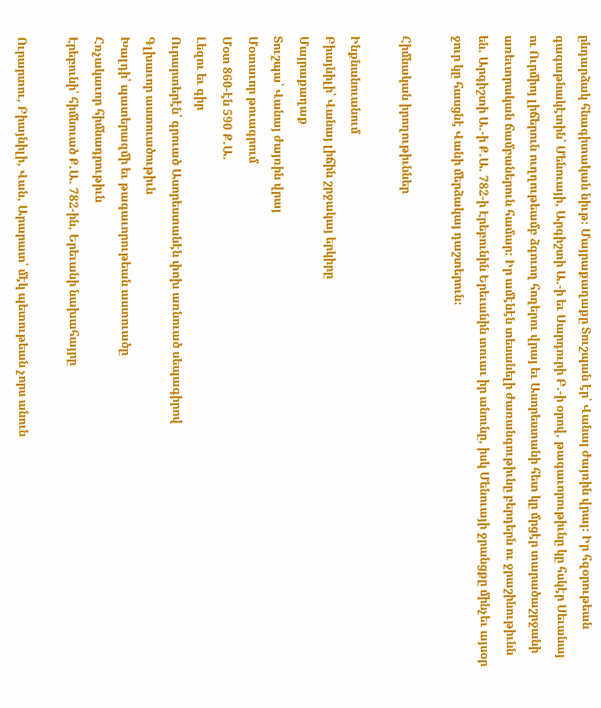ընդարձակ հնագիտական նիւթ։ Մայրաքաղաքը Տուշպան էր՝ Վանայ ժայռին վրայ։ Իր հզօրութեան գագաթնակէտին՝ Մենուայի, Արգիշտի Ա.-ի եւ Սարդուրի Բ.-ի օրով, թագաւորութիւնը կը հսկէր Սեւանայ ու Ուրմիոյ լիճերուն ուղղութեամբ ձգուող հողերու վրայ եւ Ասորեստանի հետ կը մրցէր տարածաշրջանի առեւտրական ճամբաներուն համար։ Իր ամէնէն տեսանելի ժառանգութիւնը բերդերն ու ջրաշինութիւնն են. Արգիշտի Ա.-ի Ք.Ա. 782-ի Էրեբունին Երեւանին տուաւ իր անունը, իսկ Մենուայի ջրանցքը մինչեւ այսօր ջուր կը հասցնէ Վանի մերձակայ դաշտերուն։

Հիմնական իրողութիւններ

Ինքնանուանում
Բիայնիլի՝ Վանայ լիճին շրջակայ երկիրը
Մայրաքաղաք
Տուշպա՝ Վանայ ժայռին վրայ
Մօտաւոր թուագրում
Մօտ 860-էն 590 Ք.Ա.
Լեզու եւ գիր
Ուրարտերէն՝ գրուած Ասորեստանէն փոխ առնուած սեպագիրով
Գլխաւոր աստուածութիւն
Խալդի՝ պատերազմի եւ թագաւորութեան աստուածը
Հռչակաւոր հիմնադրութիւն
Էրեբունի՝ հիմնուած Ք.Ա. 782-ին, Երեւանի նախահայրը

Ուրարտու, Բիայնիլի, Վան, Արարատ՝ մէկ պետութեան չորս անուն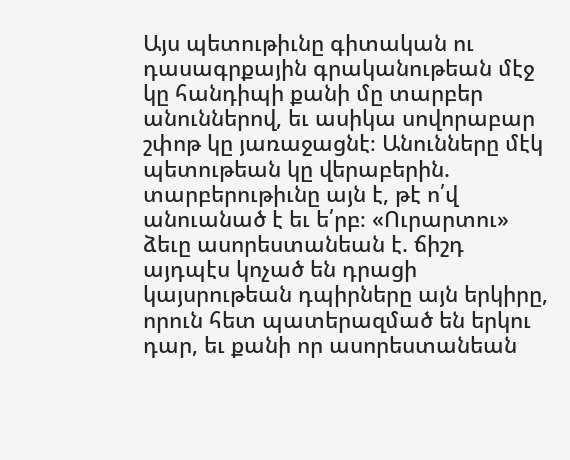Այս պետութիւնը գիտական ու դասագրքային գրականութեան մէջ կը հանդիպի քանի մը տարբեր անուններով, եւ ասիկա սովորաբար շփոթ կը յառաջացնէ։ Անունները մէկ պետութեան կը վերաբերին. տարբերութիւնը այն է, թէ ո՛վ անուանած է եւ ե՛րբ։ «Ուրարտու» ձեւը ասորեստանեան է. ճիշդ այդպէս կոչած են դրացի կայսրութեան դպիրները այն երկիրը, որուն հետ պատերազմած են երկու դար, եւ քանի որ ասորեստանեան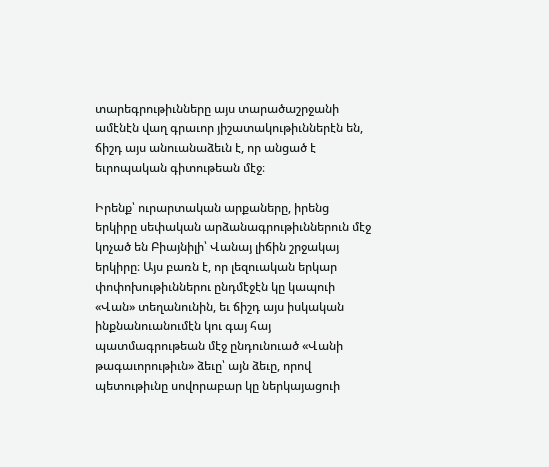տարեգրութիւնները այս տարածաշրջանի ամէնէն վաղ գրաւոր յիշատակութիւններէն են, ճիշդ այս անուանաձեւն է, որ անցած է եւրոպական գիտութեան մէջ։

Իրենք՝ ուրարտական արքաները, իրենց երկիրը սեփական արձանագրութիւններուն մէջ կոչած են Բիայնիլի՝ Վանայ լիճին շրջակայ երկիրը։ Այս բառն է, որ լեզուական երկար փոփոխութիւններու ընդմէջէն կը կապուի «Վան» տեղանունին, եւ ճիշդ այս իսկական ինքնանուանումէն կու գայ հայ պատմագրութեան մէջ ընդունուած «Վանի թագաւորութիւն» ձեւը՝ այն ձեւը, որով պետութիւնը սովորաբար կը ներկայացուի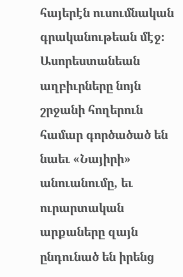հայերէն ուսումնական գրականութեան մէջ։ Ասորեստանեան աղբիւրները նոյն շրջանի հողերուն համար գործածած են նաեւ «Նայիրի» անուանումը, եւ ուրարտական արքաները զայն ընդունած են իրենց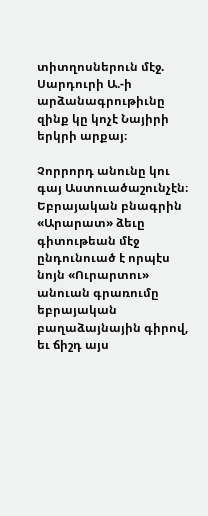տիտղոսներուն մէջ. Սարդուրի Ա.-ի արձանագրութիւնը զինք կը կոչէ Նայիրի երկրի արքայ։

Չորրորդ անունը կու գայ Աստուածաշունչէն։ Եբրայական բնագրին «Արարատ» ձեւը գիտութեան մէջ ընդունուած է որպէս նոյն «Ուրարտու» անուան գրառումը եբրայական բաղաձայնային գիրով, եւ ճիշդ այս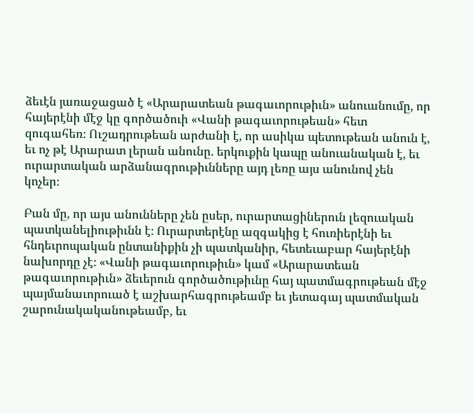ձեւէն յառաջացած է «Արարատեան թագաւորութիւն» անուանումը, որ հայերէնի մէջ կը գործածուի «Վանի թագաւորութեան» հետ զուգահեռ։ Ուշադրութեան արժանի է, որ ասիկա պետութեան անուն է, եւ ոչ թէ Արարատ լերան անունը. երկուքին կապը անուանական է, եւ ուրարտական արձանագրութիւնները այդ լեռը այս անունով չեն կոչեր։

Բան մը, որ այս անունները չեն ըսեր, ուրարտացիներուն լեզուական պատկանելիութիւնն է։ Ուրարտերէնը ազգակից է հուռիերէնի եւ հնդեւրոպական ընտանիքին չի պատկանիր, հետեւաբար հայերէնի նախորդը չէ։ «Վանի թագաւորութիւն» կամ «Արարատեան թագաւորութիւն» ձեւերուն գործածութիւնը հայ պատմագրութեան մէջ պայմանաւորուած է աշխարհագրութեամբ եւ յետագայ պատմական շարունակականութեամբ, եւ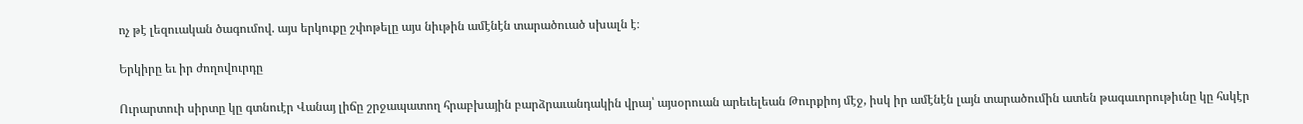ոչ թէ լեզուական ծագումով. այս երկուքը շփոթելը այս նիւթին ամէնէն տարածուած սխալն է։

Երկիրը եւ իր ժողովուրդը

Ուրարտուի սիրտը կը գտնուէր Վանայ լիճը շրջապատող հրաբխային բարձրաւանդակին վրայ՝ այսօրուան արեւելեան Թուրքիոյ մէջ, իսկ իր ամէնէն լայն տարածումին ատեն թագաւորութիւնը կը հսկէր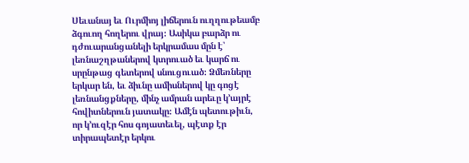Սեւանայ եւ Ուրմիոյ լիճերուն ուղղութեամբ ձգուող հողերու վրայ։ Ասիկա բարձր ու դժուարանցանելի երկրամաս մըն է՝ լեռնաշղթաներով կտրուած եւ կարճ ու սրընթաց գետերով սնուցուած։ Ձմեռները երկար են, եւ ձիւնը ամիսներով կը գոցէ լեռնանցքները, մինչ ամրան արեւը կ՚այրէ հովիտներուն յատակը։ Ամէն պետութիւն, որ կ՚ուզէր հոս գոյատեւել, պէտք էր տիրապետէր երկու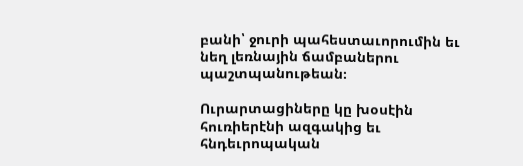բանի՝ ջուրի պահեստաւորումին եւ նեղ լեռնային ճամբաներու պաշտպանութեան։

Ուրարտացիները կը խօսէին հուռիերէնի ազգակից եւ հնդեւրոպական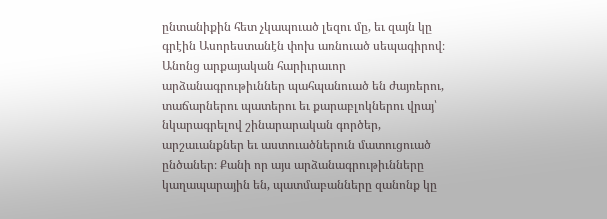ընտանիքին հետ չկապուած լեզու մը, եւ զայն կը գրէին Ասորեստանէն փոխ առնուած սեպագիրով։ Անոնց արքայական հարիւրաւոր արձանագրութիւններ պահպանուած են ժայռերու, տաճարներու պատերու եւ քարաբլոկներու վրայ՝ նկարագրելով շինարարական գործեր, արշաւանքներ եւ աստուածներուն մատուցուած ընծաներ։ Քանի որ այս արձանագրութիւնները կաղապարային են, պատմաբանները զանոնք կը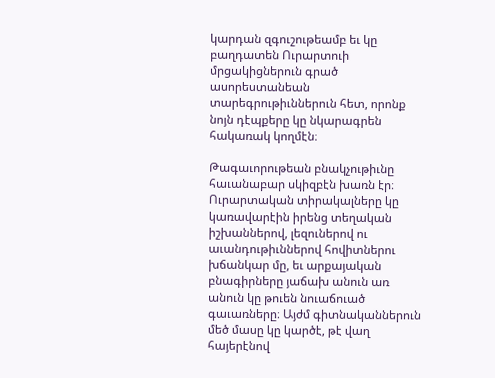կարդան զգուշութեամբ եւ կը բաղդատեն Ուրարտուի մրցակիցներուն գրած ասորեստանեան տարեգրութիւններուն հետ, որոնք նոյն դէպքերը կը նկարագրեն հակառակ կողմէն։

Թագաւորութեան բնակչութիւնը հաւանաբար սկիզբէն խառն էր։ Ուրարտական տիրակալները կը կառավարէին իրենց տեղական իշխաններով, լեզուներով ու աւանդութիւններով հովիտներու խճանկար մը, եւ արքայական բնագիրները յաճախ անուն առ անուն կը թուեն նուաճուած գաւառները։ Այժմ գիտնականներուն մեծ մասը կը կարծէ, թէ վաղ հայերէնով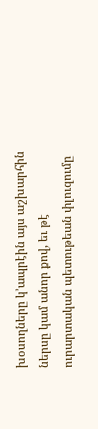խօսողները կ՚ապրէին այս աշխարհին ներսը կամ անոր քով, եւ թէ ուրարտական պետութեան փլուզումը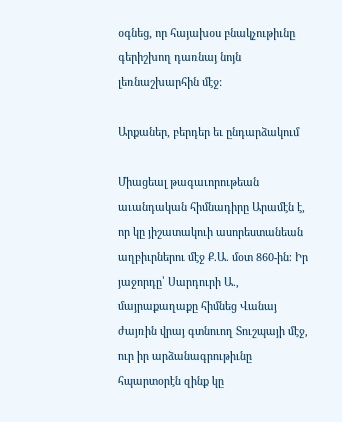օգնեց, որ հայախօս բնակչութիւնը գերիշխող դառնայ նոյն լեռնաշխարհին մէջ։

Արքաներ, բերդեր եւ ընդարձակում

Միացեալ թագաւորութեան աւանդական հիմնադիրը Արամէն է, որ կը յիշատակուի ասորեստանեան աղբիւրներու մէջ Ք.Ա. մօտ 860-ին։ Իր յաջորդը՝ Սարդուրի Ա., մայրաքաղաքը հիմնեց Վանայ ժայռին վրայ գտնուող Տուշպայի մէջ, ուր իր արձանագրութիւնը հպարտօրէն զինք կը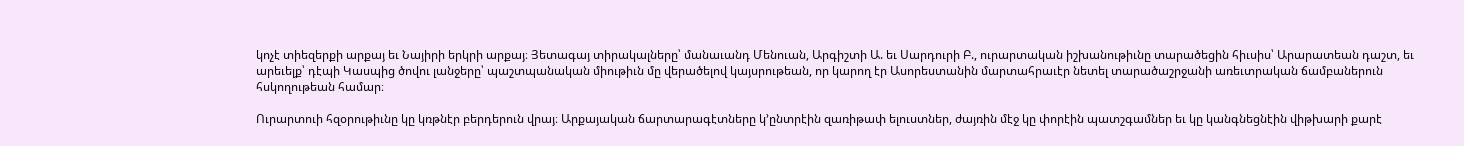կոչէ տիեզերքի արքայ եւ Նայիրի երկրի արքայ։ Յետագայ տիրակալները՝ մանաւանդ Մենուան, Արգիշտի Ա. եւ Սարդուրի Բ., ուրարտական իշխանութիւնը տարածեցին հիւսիս՝ Արարատեան դաշտ, եւ արեւելք՝ դէպի Կասպից ծովու լանջերը՝ պաշտպանական միութիւն մը վերածելով կայսրութեան, որ կարող էր Ասորեստանին մարտահրաւէր նետել տարածաշրջանի առեւտրական ճամբաներուն հսկողութեան համար։

Ուրարտուի հզօրութիւնը կը կռթնէր բերդերուն վրայ։ Արքայական ճարտարագէտները կ՚ընտրէին զառիթափ ելուստներ, ժայռին մէջ կը փորէին պատշգամներ եւ կը կանգնեցնէին վիթխարի քարէ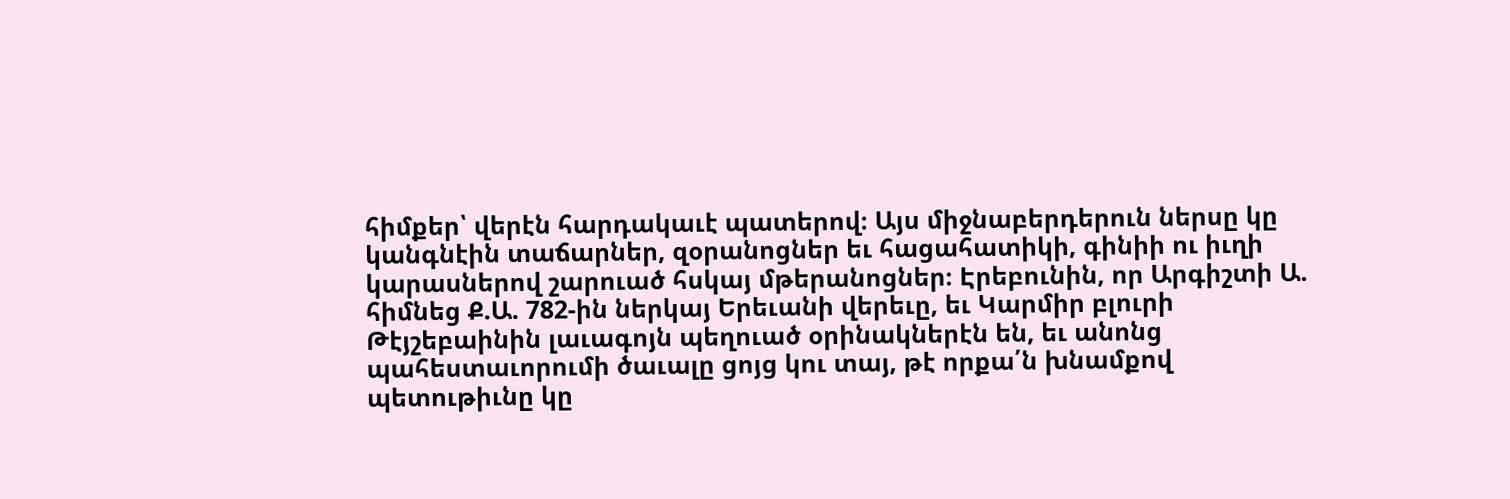հիմքեր՝ վերէն հարդակաւէ պատերով։ Այս միջնաբերդերուն ներսը կը կանգնէին տաճարներ, զօրանոցներ եւ հացահատիկի, գինիի ու իւղի կարասներով շարուած հսկայ մթերանոցներ։ Էրեբունին, որ Արգիշտի Ա. հիմնեց Ք.Ա. 782-ին ներկայ Երեւանի վերեւը, եւ Կարմիր բլուրի Թէյշեբաինին լաւագոյն պեղուած օրինակներէն են, եւ անոնց պահեստաւորումի ծաւալը ցոյց կու տայ, թէ որքա՛ն խնամքով պետութիւնը կը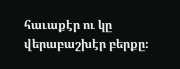հաւաքէր ու կը վերաբաշխէր բերքը։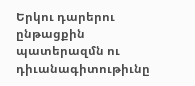Երկու դարերու ընթացքին պատերազմն ու դիւանագիտութիւնը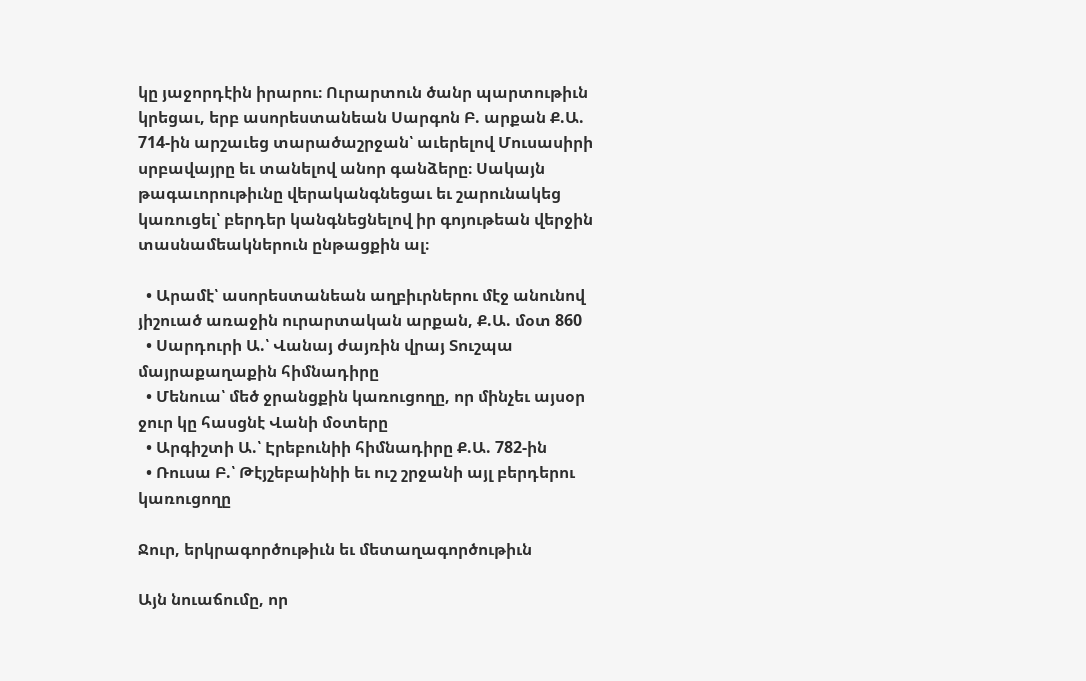կը յաջորդէին իրարու։ Ուրարտուն ծանր պարտութիւն կրեցաւ, երբ ասորեստանեան Սարգոն Բ. արքան Ք.Ա. 714-ին արշաւեց տարածաշրջան՝ աւերելով Մուսասիրի սրբավայրը եւ տանելով անոր գանձերը։ Սակայն թագաւորութիւնը վերականգնեցաւ եւ շարունակեց կառուցել՝ բերդեր կանգնեցնելով իր գոյութեան վերջին տասնամեակներուն ընթացքին ալ։

  • Արամէ՝ ասորեստանեան աղբիւրներու մէջ անունով յիշուած առաջին ուրարտական արքան, Ք.Ա. մօտ 860
  • Սարդուրի Ա.՝ Վանայ ժայռին վրայ Տուշպա մայրաքաղաքին հիմնադիրը
  • Մենուա՝ մեծ ջրանցքին կառուցողը, որ մինչեւ այսօր ջուր կը հասցնէ Վանի մօտերը
  • Արգիշտի Ա.՝ Էրեբունիի հիմնադիրը Ք.Ա. 782-ին
  • Ռուսա Բ.՝ Թէյշեբաինիի եւ ուշ շրջանի այլ բերդերու կառուցողը

Ջուր, երկրագործութիւն եւ մետաղագործութիւն

Այն նուաճումը, որ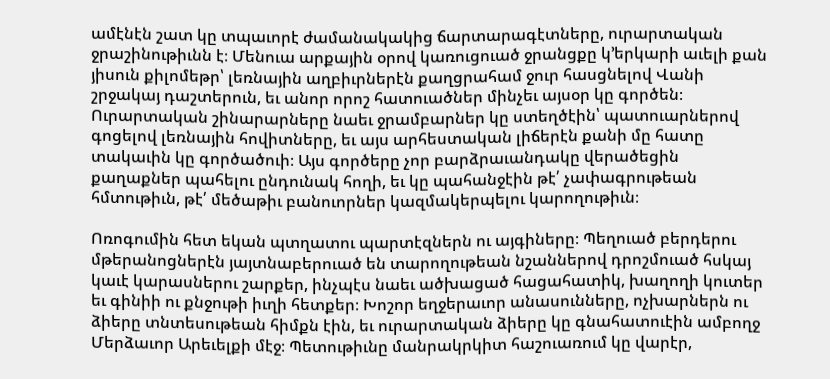ամէնէն շատ կը տպաւորէ ժամանակակից ճարտարագէտները, ուրարտական ջրաշինութիւնն է։ Մենուա արքային օրով կառուցուած ջրանցքը կ՚երկարի աւելի քան յիսուն քիլոմեթր՝ լեռնային աղբիւրներէն քաղցրահամ ջուր հասցնելով Վանի շրջակայ դաշտերուն, եւ անոր որոշ հատուածներ մինչեւ այսօր կը գործեն։ Ուրարտական շինարարները նաեւ ջրամբարներ կը ստեղծէին՝ պատուարներով գոցելով լեռնային հովիտները, եւ այս արհեստական լիճերէն քանի մը հատը տակաւին կը գործածուի։ Այս գործերը չոր բարձրաւանդակը վերածեցին քաղաքներ պահելու ընդունակ հողի, եւ կը պահանջէին թէ՛ չափագրութեան հմտութիւն, թէ՛ մեծաթիւ բանուորներ կազմակերպելու կարողութիւն։

Ոռոգումին հետ եկան պտղատու պարտէզներն ու այգիները։ Պեղուած բերդերու մթերանոցներէն յայտնաբերուած են տարողութեան նշաններով դրոշմուած հսկայ կաւէ կարասներու շարքեր, ինչպէս նաեւ ածխացած հացահատիկ, խաղողի կուտեր եւ գինիի ու քնջութի իւղի հետքեր։ Խոշոր եղջերաւոր անասունները, ոչխարներն ու ձիերը տնտեսութեան հիմքն էին, եւ ուրարտական ձիերը կը գնահատուէին ամբողջ Մերձաւոր Արեւելքի մէջ։ Պետութիւնը մանրակրկիտ հաշուառում կը վարէր,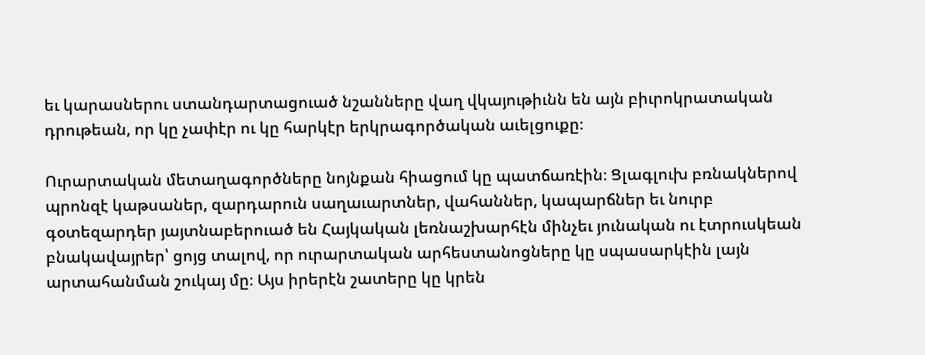եւ կարասներու ստանդարտացուած նշանները վաղ վկայութիւնն են այն բիւրոկրատական դրութեան, որ կը չափէր ու կը հարկէր երկրագործական աւելցուքը։

Ուրարտական մետաղագործները նոյնքան հիացում կը պատճառէին։ Ցլագլուխ բռնակներով պրոնզէ կաթսաներ, զարդարուն սաղաւարտներ, վահաններ, կապարճներ եւ նուրբ գօտեզարդեր յայտնաբերուած են Հայկական լեռնաշխարհէն մինչեւ յունական ու էտրուսկեան բնակավայրեր՝ ցոյց տալով, որ ուրարտական արհեստանոցները կը սպասարկէին լայն արտահանման շուկայ մը։ Այս իրերէն շատերը կը կրեն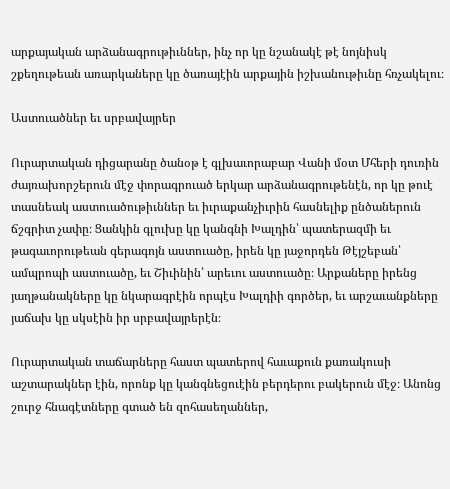արքայական արձանագրութիւններ, ինչ որ կը նշանակէ թէ նոյնիսկ շքեղութեան առարկաները կը ծառայէին արքային իշխանութիւնը հռչակելու։

Աստուածներ եւ սրբավայրեր

Ուրարտական դիցարանը ծանօթ է գլխաւորաբար Վանի մօտ Մհերի դուռին ժայռախորշերուն մէջ փորագրուած երկար արձանագրութենէն, որ կը թուէ տասնեակ աստուածութիւններ եւ իւրաքանչիւրին հասնելիք ընծաներուն ճշգրիտ չափը։ Ցանկին գլուխը կը կանգնի Խալդին՝ պատերազմի եւ թագաւորութեան գերագոյն աստուածը, իրեն կը յաջորդեն Թէյշեբան՝ ամպրոպի աստուածը, եւ Շիւինին՝ արեւու աստուածը։ Արքաները իրենց յաղթանակները կը նկարագրէին որպէս Խալդիի գործեր, եւ արշաւանքները յաճախ կը սկսէին իր սրբավայրերէն։

Ուրարտական տաճարները հաստ պատերով հաւաքուն քառակուսի աշտարակներ էին, որոնք կը կանգնեցուէին բերդերու բակերուն մէջ։ Անոնց շուրջ հնագէտները գտած են զոհասեղաններ,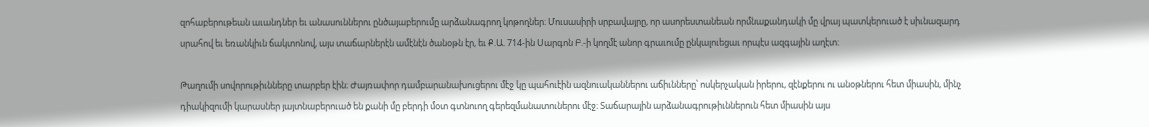զոհաբերութեան աւանդներ եւ անասուններու ընծայաբերումը արձանագրող կոթողներ։ Մուսասիրի սրբավայրը, որ ասորեստանեան որմնաքանդակի մը վրայ պատկերուած է սիւնազարդ սրահով եւ եռանկիւն ճակտոնով, այս տաճարներէն ամէնէն ծանօթն էր, եւ Ք.Ա. 714-ին Սարգոն Բ.-ի կողմէ անոր գրաւումը ընկալուեցաւ որպէս ազգային աղէտ։

Թաղումի սովորութիւնները տարբեր էին։ Ժայռափոր դամբարանախուցերու մէջ կը պահուէին ազնուականներու աճիւնները՝ ոսկերչական իրերու, զէնքերու ու անօթներու հետ միասին, մինչ դիակիզումի կարասներ յայտնաբերուած են քանի մը բերդի մօտ գտնուող գերեզմանատուներու մէջ։ Տաճարային արձանագրութիւններուն հետ միասին այս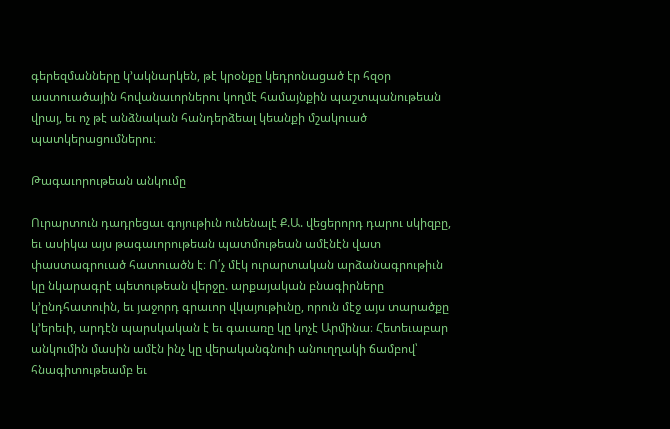գերեզմանները կ՚ակնարկեն, թէ կրօնքը կեդրոնացած էր հզօր աստուածային հովանաւորներու կողմէ համայնքին պաշտպանութեան վրայ, եւ ոչ թէ անձնական հանդերձեալ կեանքի մշակուած պատկերացումներու։

Թագաւորութեան անկումը

Ուրարտուն դադրեցաւ գոյութիւն ունենալէ Ք.Ա. վեցերորդ դարու սկիզբը, եւ ասիկա այս թագաւորութեան պատմութեան ամէնէն վատ փաստագրուած հատուածն է։ Ո՛չ մէկ ուրարտական արձանագրութիւն կը նկարագրէ պետութեան վերջը. արքայական բնագիրները կ՚ընդհատուին, եւ յաջորդ գրաւոր վկայութիւնը, որուն մէջ այս տարածքը կ՚երեւի, արդէն պարսկական է եւ գաւառը կը կոչէ Արմինա։ Հետեւաբար անկումին մասին ամէն ինչ կը վերականգնուի անուղղակի ճամբով՝ հնագիտութեամբ եւ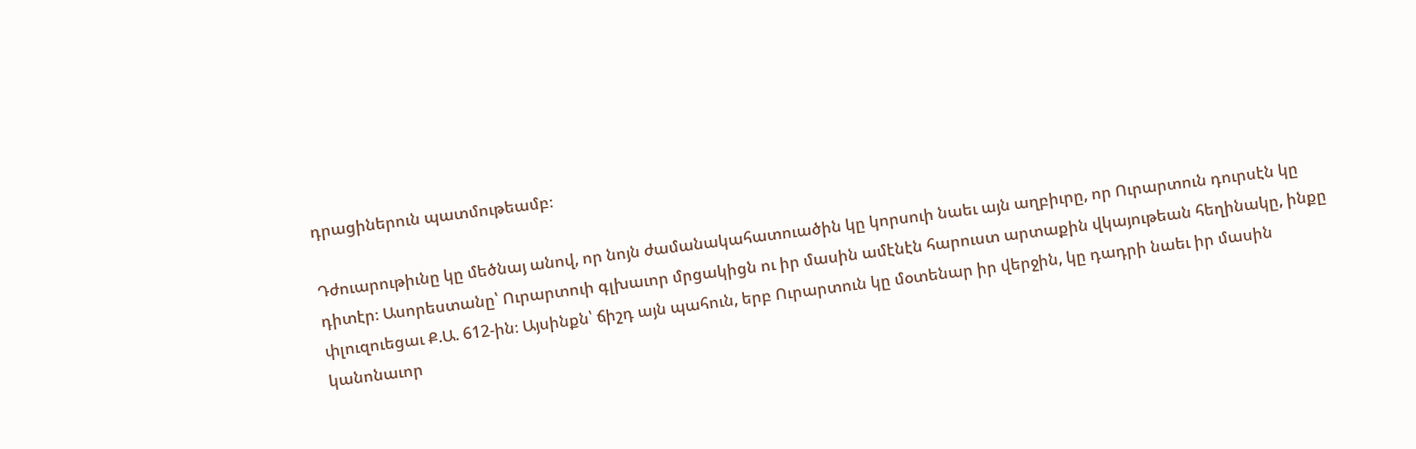դրացիներուն պատմութեամբ։

Դժուարութիւնը կը մեծնայ անով, որ նոյն ժամանակահատուածին կը կորսուի նաեւ այն աղբիւրը, որ Ուրարտուն դուրսէն կը դիտէր։ Ասորեստանը՝ Ուրարտուի գլխաւոր մրցակիցն ու իր մասին ամէնէն հարուստ արտաքին վկայութեան հեղինակը, ինքը փլուզուեցաւ Ք.Ա. 612-ին։ Այսինքն՝ ճիշդ այն պահուն, երբ Ուրարտուն կը մօտենար իր վերջին, կը դադրի նաեւ իր մասին կանոնաւոր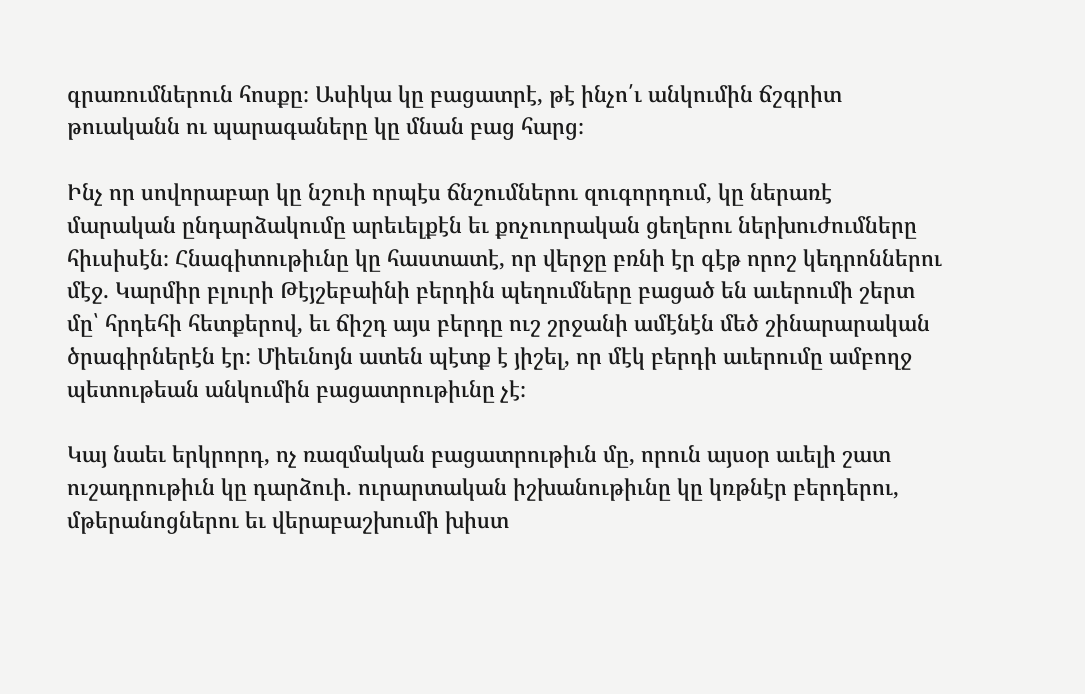գրառումներուն հոսքը։ Ասիկա կը բացատրէ, թէ ինչո՛ւ անկումին ճշգրիտ թուականն ու պարագաները կը մնան բաց հարց։

Ինչ որ սովորաբար կը նշուի որպէս ճնշումներու զուգորդում, կը ներառէ մարական ընդարձակումը արեւելքէն եւ քոչուորական ցեղերու ներխուժումները հիւսիսէն։ Հնագիտութիւնը կը հաստատէ, որ վերջը բռնի էր գէթ որոշ կեդրոններու մէջ. Կարմիր բլուրի Թէյշեբաինի բերդին պեղումները բացած են աւերումի շերտ մը՝ հրդեհի հետքերով, եւ ճիշդ այս բերդը ուշ շրջանի ամէնէն մեծ շինարարական ծրագիրներէն էր։ Միեւնոյն ատեն պէտք է յիշել, որ մէկ բերդի աւերումը ամբողջ պետութեան անկումին բացատրութիւնը չէ։

Կայ նաեւ երկրորդ, ոչ ռազմական բացատրութիւն մը, որուն այսօր աւելի շատ ուշադրութիւն կը դարձուի. ուրարտական իշխանութիւնը կը կռթնէր բերդերու, մթերանոցներու եւ վերաբաշխումի խիստ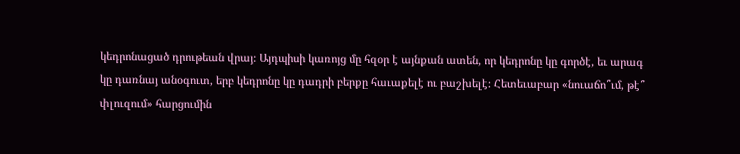կեդրոնացած դրութեան վրայ։ Այդպիսի կառոյց մը հզօր է այնքան ատեն, որ կեդրոնը կը գործէ, եւ արագ կը դառնայ անօգուտ, երբ կեդրոնը կը դադրի բերքը հաւաքելէ ու բաշխելէ։ Հետեւաբար «նուաճո՞ւմ, թէ՞ փլուզում» հարցումին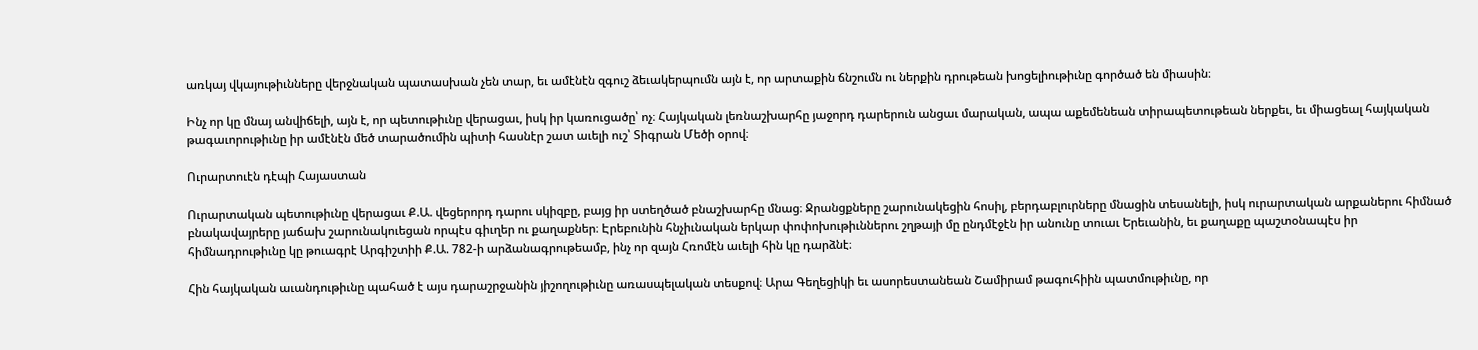առկայ վկայութիւնները վերջնական պատասխան չեն տար, եւ ամէնէն զգուշ ձեւակերպումն այն է, որ արտաքին ճնշումն ու ներքին դրութեան խոցելիութիւնը գործած են միասին։

Ինչ որ կը մնայ անվիճելի, այն է, որ պետութիւնը վերացաւ, իսկ իր կառուցածը՝ ոչ։ Հայկական լեռնաշխարհը յաջորդ դարերուն անցաւ մարական, ապա աքեմենեան տիրապետութեան ներքեւ, եւ միացեալ հայկական թագաւորութիւնը իր ամէնէն մեծ տարածումին պիտի հասնէր շատ աւելի ուշ՝ Տիգրան Մեծի օրով։

Ուրարտուէն դէպի Հայաստան

Ուրարտական պետութիւնը վերացաւ Ք.Ա. վեցերորդ դարու սկիզբը, բայց իր ստեղծած բնաշխարհը մնաց։ Ջրանցքները շարունակեցին հոսիլ, բերդաբլուրները մնացին տեսանելի, իսկ ուրարտական արքաներու հիմնած բնակավայրերը յաճախ շարունակուեցան որպէս գիւղեր ու քաղաքներ։ Էրեբունին հնչիւնական երկար փոփոխութիւններու շղթայի մը ընդմէջէն իր անունը տուաւ Երեւանին, եւ քաղաքը պաշտօնապէս իր հիմնադրութիւնը կը թուագրէ Արգիշտիի Ք.Ա. 782-ի արձանագրութեամբ, ինչ որ զայն Հռոմէն աւելի հին կը դարձնէ։

Հին հայկական աւանդութիւնը պահած է այս դարաշրջանին յիշողութիւնը առասպելական տեսքով։ Արա Գեղեցիկի եւ ասորեստանեան Շամիրամ թագուհիին պատմութիւնը, որ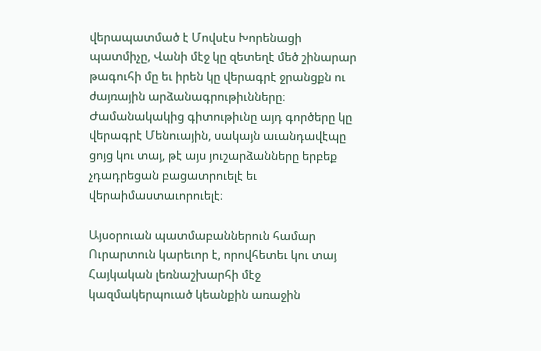վերապատմած է Մովսէս Խորենացի պատմիչը, Վանի մէջ կը զետեղէ մեծ շինարար թագուհի մը եւ իրեն կը վերագրէ ջրանցքն ու ժայռային արձանագրութիւնները։ Ժամանակակից գիտութիւնը այդ գործերը կը վերագրէ Մենուային, սակայն աւանդավէպը ցոյց կու տայ, թէ այս յուշարձանները երբեք չդադրեցան բացատրուելէ եւ վերաիմաստաւորուելէ։

Այսօրուան պատմաբաններուն համար Ուրարտուն կարեւոր է, որովհետեւ կու տայ Հայկական լեռնաշխարհի մէջ կազմակերպուած կեանքին առաջին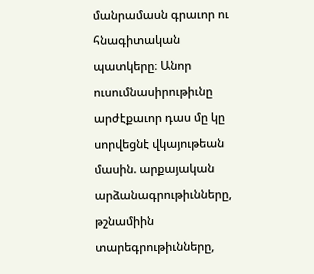մանրամասն գրաւոր ու հնագիտական պատկերը։ Անոր ուսումնասիրութիւնը արժէքաւոր դաս մը կը սորվեցնէ վկայութեան մասին. արքայական արձանագրութիւնները, թշնամիին տարեգրութիւնները,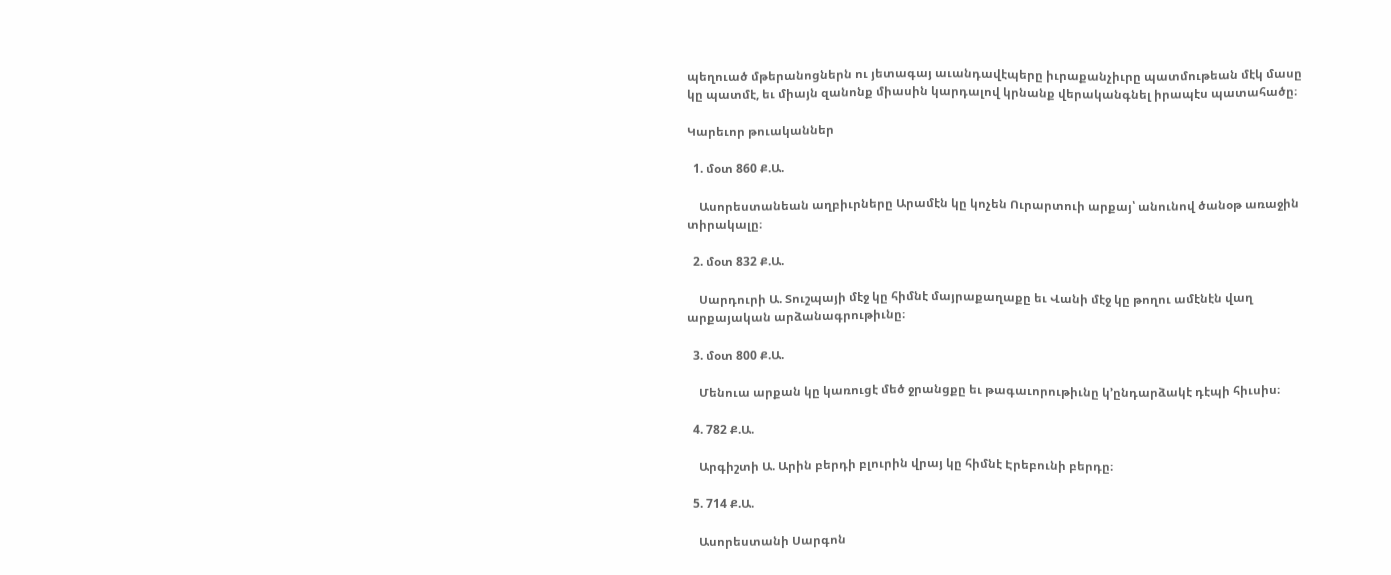պեղուած մթերանոցներն ու յետագայ աւանդավէպերը իւրաքանչիւրը պատմութեան մէկ մասը կը պատմէ, եւ միայն զանոնք միասին կարդալով կրնանք վերականգնել իրապէս պատահածը։

Կարեւոր թուականներ

  1. մօտ 860 Ք.Ա.

    Ասորեստանեան աղբիւրները Արամէն կը կոչեն Ուրարտուի արքայ՝ անունով ծանօթ առաջին տիրակալը։

  2. մօտ 832 Ք.Ա.

    Սարդուրի Ա. Տուշպայի մէջ կը հիմնէ մայրաքաղաքը եւ Վանի մէջ կը թողու ամէնէն վաղ արքայական արձանագրութիւնը։

  3. մօտ 800 Ք.Ա.

    Մենուա արքան կը կառուցէ մեծ ջրանցքը եւ թագաւորութիւնը կ՚ընդարձակէ դէպի հիւսիս։

  4. 782 Ք.Ա.

    Արգիշտի Ա. Արին բերդի բլուրին վրայ կը հիմնէ Էրեբունի բերդը։

  5. 714 Ք.Ա.

    Ասորեստանի Սարգոն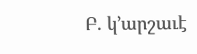Բ. կ՚արշաւէ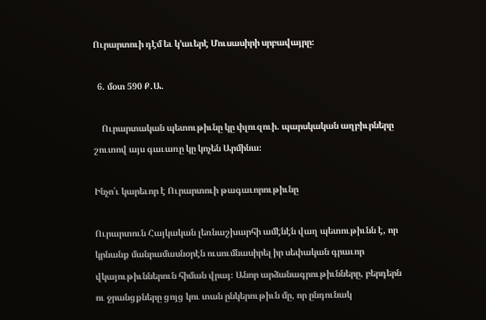Ուրարտուի դէմ եւ կ՚աւերէ Մուսասիրի սրբավայրը։

  6. մօտ 590 Ք.Ա.

    Ուրարտական պետութիւնը կը փլուզուի. պարսկական աղբիւրները շուտով այս գաւառը կը կոչեն Արմինա։

Ինչո՛ւ կարեւոր է Ուրարտուի թագաւորութիւնը

Ուրարտուն Հայկական լեռնաշխարհի ամէնէն վաղ պետութիւնն է, որ կրնանք մանրամասնօրէն ուսումնասիրել իր սեփական գրաւոր վկայութիւններուն հիման վրայ։ Անոր արձանագրութիւնները, բերդերն ու ջրանցքները ցոյց կու տան ընկերութիւն մը, որ ընդունակ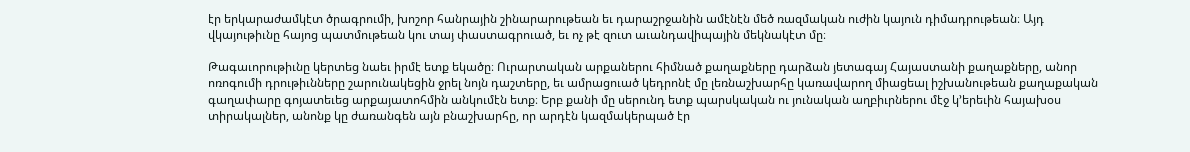էր երկարաժամկէտ ծրագրումի, խոշոր հանրային շինարարութեան եւ դարաշրջանին ամէնէն մեծ ռազմական ուժին կայուն դիմադրութեան։ Այդ վկայութիւնը հայոց պատմութեան կու տայ փաստագրուած, եւ ոչ թէ զուտ աւանդավիպային մեկնակէտ մը։

Թագաւորութիւնը կերտեց նաեւ իրմէ ետք եկածը։ Ուրարտական արքաներու հիմնած քաղաքները դարձան յետագայ Հայաստանի քաղաքները, անոր ոռոգումի դրութիւնները շարունակեցին ջրել նոյն դաշտերը, եւ ամրացուած կեդրոնէ մը լեռնաշխարհը կառավարող միացեալ իշխանութեան քաղաքական գաղափարը գոյատեւեց արքայատոհմին անկումէն ետք։ Երբ քանի մը սերունդ ետք պարսկական ու յունական աղբիւրներու մէջ կ՚երեւին հայախօս տիրակալներ, անոնք կը ժառանգեն այն բնաշխարհը, որ արդէն կազմակերպած էր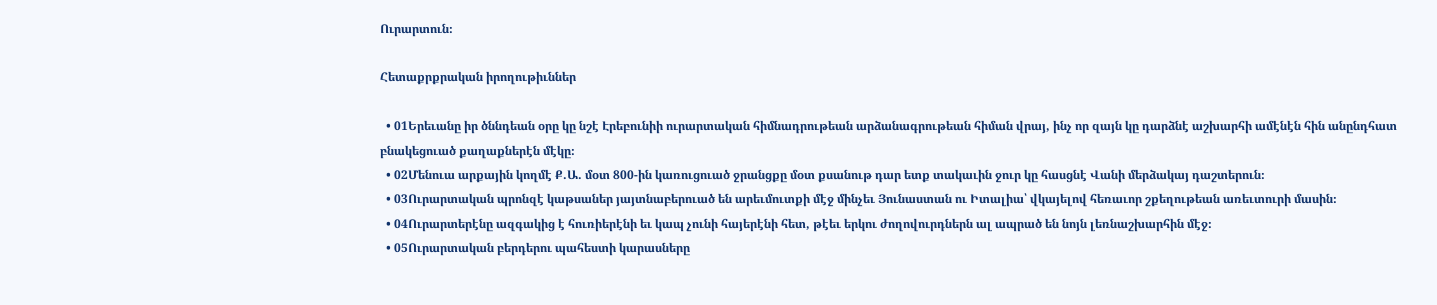Ուրարտուն։

Հետաքրքրական իրողութիւններ

  • 01Երեւանը իր ծննդեան օրը կը նշէ Էրեբունիի ուրարտական հիմնադրութեան արձանագրութեան հիման վրայ, ինչ որ զայն կը դարձնէ աշխարհի ամէնէն հին անընդհատ բնակեցուած քաղաքներէն մէկը։
  • 02Մենուա արքային կողմէ Ք.Ա. մօտ 800-ին կառուցուած ջրանցքը մօտ քսանութ դար ետք տակաւին ջուր կը հասցնէ Վանի մերձակայ դաշտերուն։
  • 03Ուրարտական պրոնզէ կաթսաներ յայտնաբերուած են արեւմուտքի մէջ մինչեւ Յունաստան ու Իտալիա՝ վկայելով հեռաւոր շքեղութեան առեւտուրի մասին։
  • 04Ուրարտերէնը ազգակից է հուռիերէնի եւ կապ չունի հայերէնի հետ, թէեւ երկու ժողովուրդներն ալ ապրած են նոյն լեռնաշխարհին մէջ։
  • 05Ուրարտական բերդերու պահեստի կարասները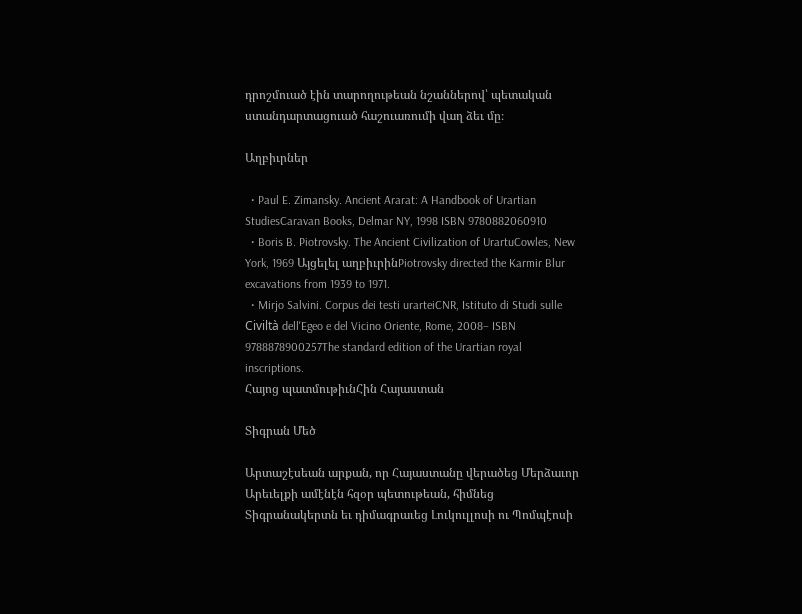դրոշմուած էին տարողութեան նշաններով՝ պետական ստանդարտացուած հաշուառումի վաղ ձեւ մը։

Աղբիւրներ

  • Paul E. Zimansky. Ancient Ararat: A Handbook of Urartian StudiesCaravan Books, Delmar NY, 1998 ISBN 9780882060910
  • Boris B. Piotrovsky. The Ancient Civilization of UrartuCowles, New York, 1969 Այցելել աղբիւրինPiotrovsky directed the Karmir Blur excavations from 1939 to 1971.
  • Mirjo Salvini. Corpus dei testi urarteiCNR, Istituto di Studi sulle Civiltà dell'Egeo e del Vicino Oriente, Rome, 2008– ISBN 9788878900257The standard edition of the Urartian royal inscriptions.
Հայոց պատմութիւնՀին Հայաստան

Տիգրան Մեծ

Արտաշէսեան արքան, որ Հայաստանը վերածեց Մերձաւոր Արեւելքի ամէնէն հզօր պետութեան, հիմնեց Տիգրանակերտն եւ դիմագրաւեց Լուկուլլոսի ու Պոմպէոսի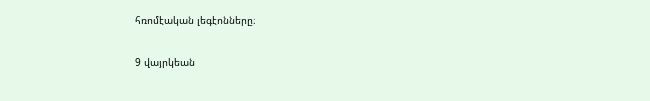հռոմէական լեգէոնները։

9 վայրկեան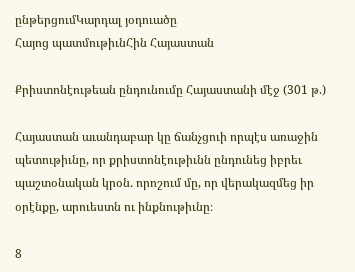ընթերցումԿարդալ յօդուածը
Հայոց պատմութիւնՀին Հայաստան

Քրիստոնէութեան ընդունումը Հայաստանի մէջ (301 թ.)

Հայաստան աւանդաբար կը ճանչցուի որպէս առաջին պետութիւնը, որ քրիստոնէութիւնն ընդունեց իբրեւ պաշտօնական կրօն. որոշում մը, որ վերակազմեց իր օրէնքը, արուեստն ու ինքնութիւնը։

8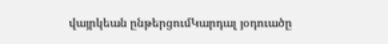վայրկեան ընթերցումԿարդալ յօդուածը